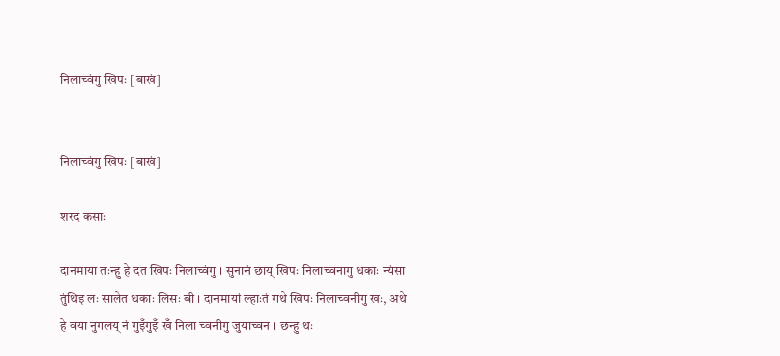निलाच्वंगु खिपः [बाखं]


निलाच्वंगु खिपः [बाखं]

शरद कसाः

दानमाया तःन्हु हे दत खिपः निलाच्वंगु । सुनानं छाय् खिपः निलाच्वनागु धकाः न्यंसा तुंथिइ लः सालेत धकाः लिसः बी । दानमायां ल्हाःतं गथे खिपः निलाच्वनीगु खः, अथे हे वया नुगलय् नं गुइँगुइँ खँ निला च्वनीगु जुयाच्वन । छन्हु थः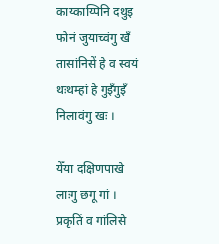काय्काय्पिनि दथुइ फोनं जुयाच्वंगु खँ तासांनिसें हे व स्वयं थःथम्हां हे गुइँगुइँ निलावंगु खः ।

येँया दक्षिणपाखे लाःगु छगू गां । प्रकृतिं व गांलिसे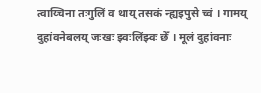त्वाय्चिना तःगुलिं व थाय् तसकं न्ह्यइपुसे च्वं । गामय् दुहांवनेबलय् जःखः झ्वःलिंझ्वः छेँ । मूलं दुहांवनाः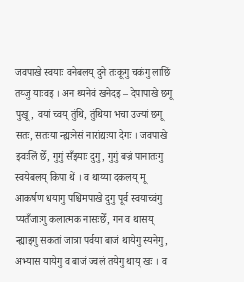जवपाखे स्वयाः वनेबलय् दुने तःकूगु चकंगु लाछिं तय्जु याःवइ । अन थ्यनेवं खनेदइ – देपापाखे छगू पुखू, वयां च्वय् तुंथि, तुंथिया भचा उज्यां छगू सतः, सतःया न्ह्यःनेसं नारांद्यःया देगः । जवपाखे झ्वःलिं छेँ, गुगुं सँझ्याः दुगु, गुगुं बज्रं पानातःगु स्वयेबलय् किपा थें । व थाय्या दकलय् मू आकर्षण धयागु पश्चिमपाखे दुगु पूर्व स्वयाच्वंगु प्यतँजाःगु कलात्मक नासःछेँ, गन व थासय् न्ह्याइगु सकतां जात्रा पर्वया बाजं थायेगु स्यनेगु, अभ्यास यायेगु व बाजं ज्वलं तयेगु थाय् खः । व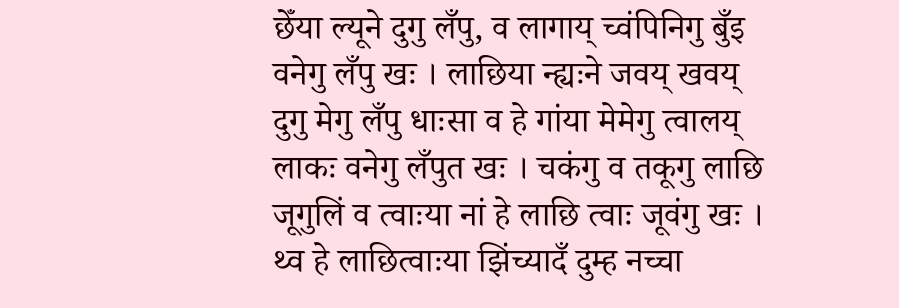छेँया ल्यूने दुगु लँपु, व लागाय् च्वंपिनिगु बुँइ वनेगु लँपु खः । लाछिया न्ह्यःने जवय् खवय् दुगु मेगु लँपु धाःसा व हे गांया मेमेगु त्वालय् लाकः वनेगु लँपुत खः । चकंगु व तकूगु लाछि जूगुलिं व त्वाःया नां हे लाछि त्वाः जूवंगु खः । थ्व हे लाछित्वाःया झिंच्यादँ दुम्ह नच्चा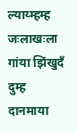ल्याय्म्हम्ह जःलाखःला गांया झिंखुदँ दुम्ह दानमाया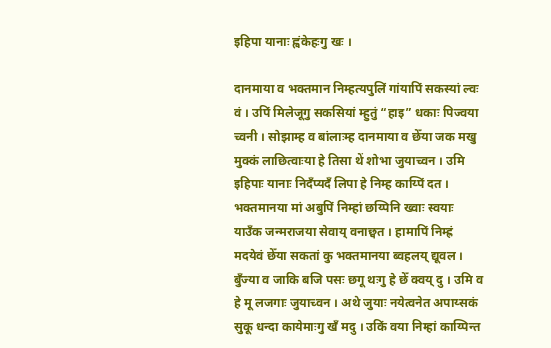इहिपा यानाः ह्वंकेहःगु खः ।

दानमाया व भक्तमान निम्हत्यपुलिं गांयापिं सकस्यां ल्वः वं । उपिं मिलेजूगु सकसियां म्हुतुं “हाइ” धकाः पिज्वया च्वनी । सोझाम्ह व बांलाःम्ह दानमाया व छेँया जक मखु मुक्कं लाछित्वाःया हे तिसा थें शोभा जुयाच्वन । उमि इहिपाः यानाः निदँप्यदँ लिपा हे निम्ह काय्पिं दत । भक्तमानया मां अबुपिं निम्हां छय्पिनि ख्वाः स्वयाः याउँक जन्मराजया सेवाय् वनाछ्वत । हामापिं निम्ह्रं मदयेवं छेँया सकतां कु भक्तमानया ब्वहलय् द्यूवल । बुँज्या व जाकि बजि पसः छगू थःगु हे छेँ क्वय् दु । उमि व हे मू लजगाः जुयाच्वन । अथे जुयाः नयेत्वनेत अपाय्सकं सुकू धन्दा कायेमाःगु खँ मदु । उकिं वया निम्हां काय्पिन्त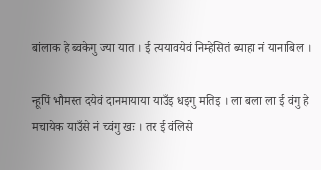बांलाक हे ब्वकेगु ज्या यात । ई त्ययावयेवं निम्हेसितं ब्याहा नं यानाबिल ।

न्हूपिं भौमस्त दयेवं दानमायाया याउँइ धइगु मतिइ । ला बला ला ई वंगु हे मचायेक याउँसे नं च्वंगु खः । तर ई वंलिसे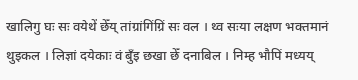खालिगु घः सः वयेथें छेँय् तांग्रांगिंग्रिं सः वल । थ्व सःया लक्षण भक्तमानं थुइकल । लिज्ञां दयेकाः वं बुँइ छखा छेँ दनाबिल । निम्ह भौपिं मध्यय्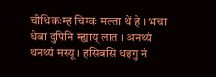चीधिकःम्ह चिग्वः मल्ता थें हे । भचा धेबा दुपिनि म्ह्याय् लात । अनथ्यं थनथ्यं मस्यू । हसिबसि धइगु नं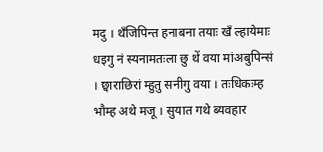मदु । थँजिपिन्त हनाबना तयाः खँ ल्हायेमाः धइगु नं स्यनामतःला छु थें वया मांअबुपिन्सं । छ्वाराछिरां म्हुतु सनीगु वया । तःधिकःम्ह भौम्ह अथे मजू । सुयात गथे ब्यवहार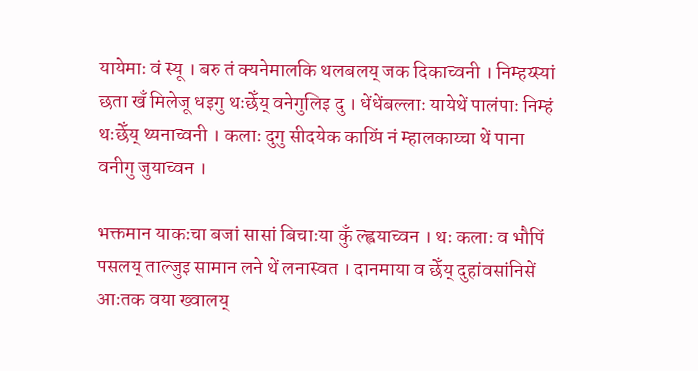यायेमाः वं स्यू । बरु तं क्यनेमालकि थलबलय् जक दिकाच्वनी । निम्हय्स्यां छता खँ मिलेजू धइगु थःछेँय् वनेगुलिइ दु । धेंधेंबल्लाः यायेथें पालंपाः निम्हं थःछेँय् थ्यनाच्वनी । कलाः दुगु सीदयेक काय्पिं नं म्हालकाय्चा थें पाना वनीगु जुयाच्वन ।

भक्तमान याकःचा बजां सासां बिचाःया कुँ ल्ह्वयाच्वन । थः कलाः व भौपिं पसलय् ताल्जुइ सामान लने थें लनास्वत । दानमाया व छेँय् दुहांवसांनिसें आःतक वया ख्वालय्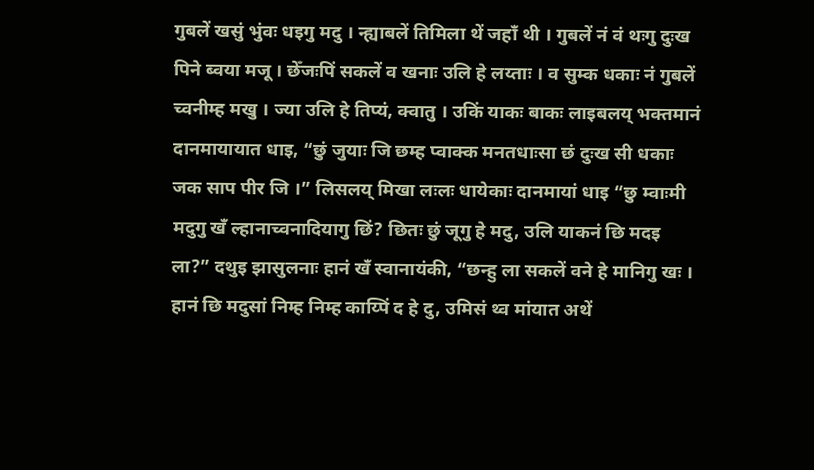गुबलें खसुं भुंवः धइगु मदु । न्ह्याबलें तिमिला थें जहाँ थी । गुबलें नं वं थःगु दुःख पिने ब्वया मजू । छेँजःपिं सकलें व खनाः उलि हे लय्ताः । व सुम्क धकाः नं गुबलें च्वनीम्ह मखु । ज्या उलि हे तिप्यं, क्वातु । उकिं याकः बाकः लाइबलय् भक्तमानं दानमायायात धाइ, “छुं जुयाः जि छम्ह प्वाक्क मनतधाःसा छं दुःख सी धकाः जक साप पीर जि ।” लिसलय् मिखा लःलः धायेकाः दानमायां धाइ “छु म्वाःमी मदुगु खँ ल्हानाच्वनादियागु छिं? छितः छुं जूगु हे मदु, उलि याकनं छि मदइ ला?” दथुइ झासुलनाः हानं खँ स्वानायंकी, “छन्हु ला सकलें वने हे मानिगु खः । हानं छि मदुसां निम्ह निम्ह काय्पिं द हे दु, उमिसं थ्व मांयात अथें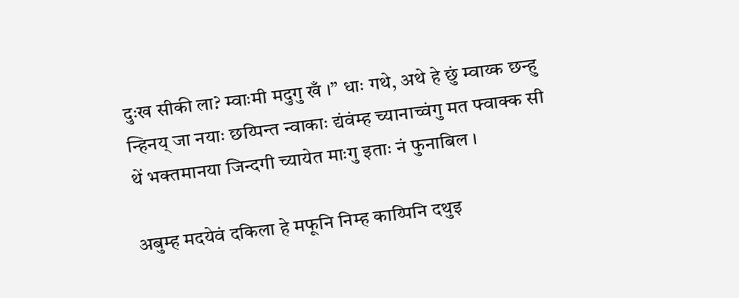दुःख सीकी ला? म्वाःमी मदुगु खँ ।” धाः गथे, अथे हे छुं म्वाय्क छन्हु न्हिनय् जा नयाः छय्पिन्त न्वाकाः द्यंवंम्ह च्यानाच्वंगु मत फ्वाक्क सी थें भक्तमानया जिन्दगी च्यायेत माःगु इताः नं फुनाबिल ।

अबुम्ह मदयेवं दकिला हे मफूनि निम्ह काय्पिनि दथुइ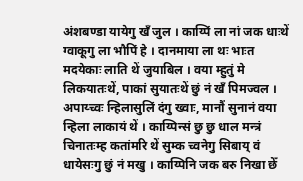अंशबण्डा यायेगु खँ जुल । काय्पिं ला नां जक धाःथें ग्वाकूगु ला भौपिं हे । दानमाया ला थः भाःत मदयेकाः लाति थें जुयाबिल । वया म्हुतुं मे लिकयातःथें, पाकां सुयातःथें छुं नं खँ पिमज्वल । अपाय्च्वः न्हिलासुलिं दंगु ख्वाः, मानौं सुनानं वया न्हिला लाकायं थें । काय्पिन्सं छु छु धाल मन्त्रं चिनातःम्ह कतांमरि थें सुम्क च्वनेगु सिबाय् वं धायेसःगु छुं नं मखु । काय्पिनि जक बरु निखा छेँ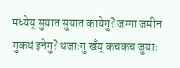मध्येय् सुयात सुयात कायेगु? जग्गा जमीन गुकथं इनेगु? थजाःगु खँय् कचकच जुयाः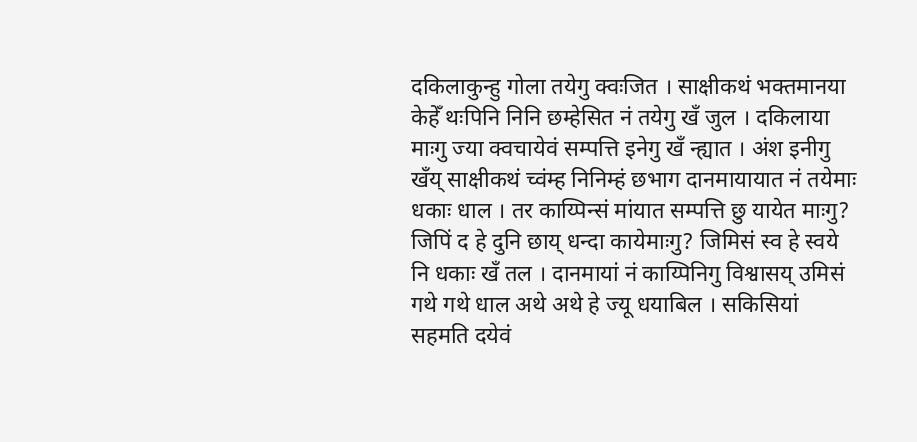दकिलाकुन्हु गोला तयेगु क्वःजित । साक्षीकथं भक्तमानया केहेँ थःपिनि निनि छम्हेसित नं तयेगु खँ जुल । दकिलाया माःगु ज्या क्वचायेवं सम्पत्ति इनेगु खँ न्ह्यात । अंश इनीगु खँय् साक्षीकथं च्वंम्ह निनिम्हं छभाग दानमायायात नं तयेमाः धकाः धाल । तर काय्पिन्सं मांयात सम्पत्ति छु यायेत माःगु? जिपिं द हे दुनि छाय् धन्दा कायेमाःगु? जिमिसं स्व हे स्वये नि धकाः खँ तल । दानमायां नं काय्पिनिगु विश्वासय् उमिसं गथे गथे धाल अथे अथे हे ज्यू धयाबिल । सकिसियां सहमति दयेवं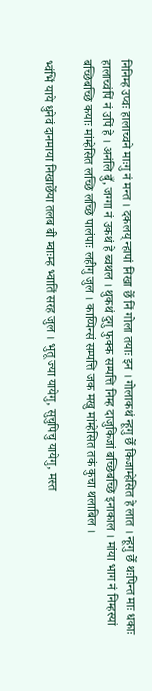निनिम्ह उप्वः हालाच्वने माःगु नं मन्त । दकलय् न्हापां निखा छेँ निं गोला तयाः इन । गोलाकथं न्हूगु छेँ किजाम्हेसित हे लात । न्हूगु छेँ थःपिन्त माः धकाः हालाच्वंपिं नं उपिं हे । अनंलि बुँ, जग्गा नं उकथं हे ब्वथल । थुकथं दुगु फुक्क सम्पत्ति निम्ह दाजुकिजां बच्छिबच्छि इनाकाल । मांया भाग नं निम्हस्यां बच्छिबच्छि कयाः मांम्हेसित लच्छि लच्छि पालंपाः लहीगु जुल । काय्पिन्सं सम्पत्ति जक मखु मांम्हेसित तकं कुचा थलाबिल ।

भ्वंभिं याये धुनेवं दानमाया निखाछेँया तलब बी म्वाःम्ह भ्वातिं सरह जुल । भुतू ज्या यायेगु, सुचुपिचु यायेगु, मस्त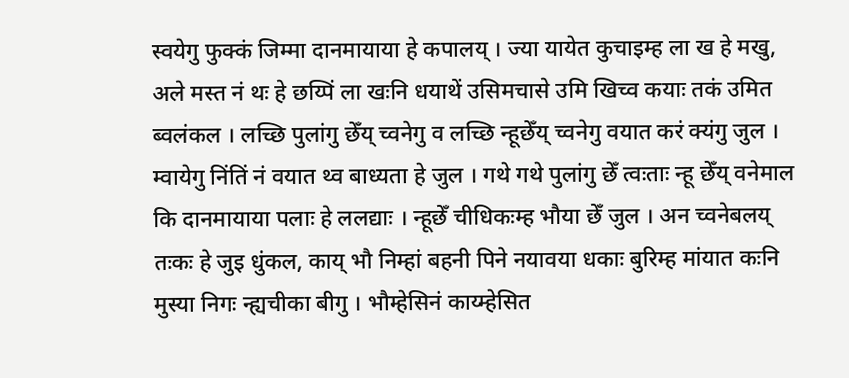स्वयेगु फुक्कं जिम्मा दानमायाया हे कपालय् । ज्या यायेत कुचाइम्ह ला ख हे मखु, अले मस्त नं थः हे छय्पिं ला खःनि धयाथें उसिमचासे उमि खिच्व कयाः तकं उमित ब्वलंकल । लच्छि पुलांगु छेँय् च्वनेगु व लच्छि न्हूछेँय् च्वनेगु वयात करं क्यंगु जुल । म्वायेगु निंतिं नं वयात थ्व बाध्यता हे जुल । गथे गथे पुलांगु छेँ त्वःताः न्हू छेँय् वनेमाल कि दानमायाया पलाः हे ललद्याः । न्हूछेँ चीधिकःम्ह भौया छेँ जुल । अन च्वनेबलय् तःकः हे जुइ धुंकल, काय् भौ निम्हां बहनी पिने नयावया धकाः बुरिम्ह मांयात कःनि मुस्या निगः न्ह्यचीका बीगु । भौम्हेसिनं काय्म्हेसित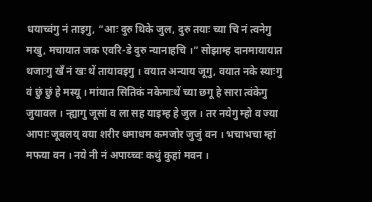धयाच्वंगु नं ताइगु, “आः दुरु थिके जुल, दुरु तयाः च्या चि नं त्वनेगु मखु, मचायात जक एवरि-डे दुरु न्यानाहचि ।” सोझाम्ह दानमायायात थजाःगु खँ नं खः थें तायावइगु । वयात अन्याय जूगु, वयात नके स्याःगु वं छुं छुं हे मस्यू । मांयात सितिकं नकेमाःथें च्या छगू हे सारा त्वंकेगु जुयावल । न्ह्यागु जूसां व ला सह याइम्ह हे जुल । तर नयेगु म्हो व ज्या आपाः जूबलय् वया शरीर धमाधम कमजोर जुजुं वन । भचाभचा म्हां मफया वन । नये नी नं अपाय्च्वः कथुं कुहां मवन ।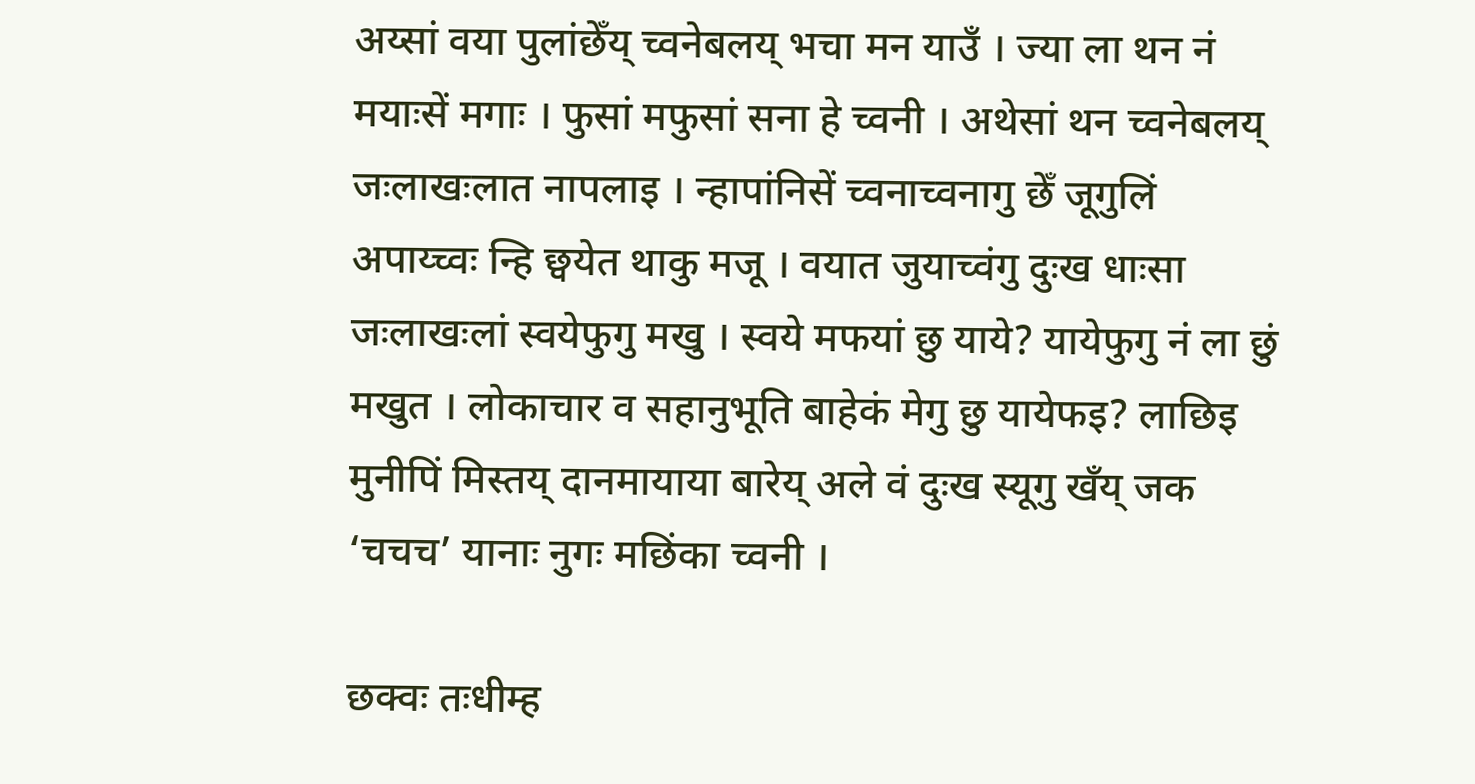अय्सां वया पुलांछेँय् च्वनेबलय् भचा मन याउँ । ज्या ला थन नं मयाःसें मगाः । फुसां मफुसां सना हे च्वनी । अथेसां थन च्वनेबलय् जःलाखःलात नापलाइ । न्हापांनिसें च्वनाच्वनागु छेँ जूगुलिं अपाय्च्वः न्हि छ्वयेत थाकु मजू । वयात जुयाच्वंगु दुःख धाःसा जःलाखःलां स्वयेफुगु मखु । स्वये मफयां छु याये? यायेफुगु नं ला छुं मखुत । लोकाचार व सहानुभूति बाहेकं मेगु छु यायेफइ? लाछिइ मुनीपिं मिस्तय् दानमायाया बारेय् अले वं दुःख स्यूगु खँय् जक ‘चचच’ यानाः नुगः मछिंका च्वनी ।

छक्वः तःधीम्ह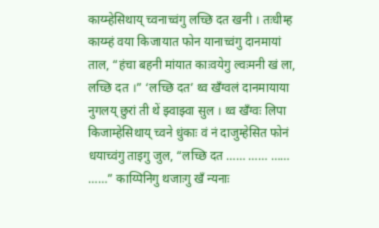काय्म्हेसिथाय् च्वनाच्वंगु लच्छि दत खनी । तःधीम्ह काय्म्हं वया किजायात फोन यानाच्वंगु दानमायां ताल, “हंचा बहनी मांयात काःवयेगु ल्वःमनी खं ला, लच्छि दत ।” ‘लच्छि दत’ थ्व खँग्वलं दानमायाया नुगलय् छुरां ती थें झ्वाझ्वा सुल । थ्व खँग्वः लिपा किजाम्हेसिथाय् च्वने धुंकाः वं नं दाजुम्हेसित फोनं धयाच्वंगु ताइगु जुल, “लच्छि दत …… …… …… ……” काय्पिनिगु थजाःगु खँ न्यनाः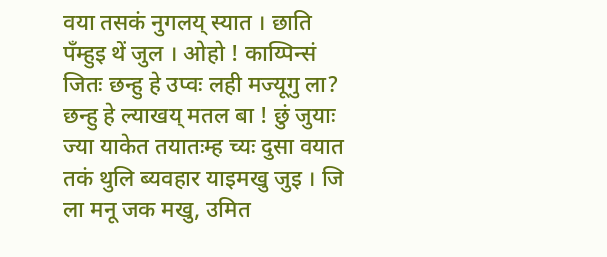वया तसकं नुगलय् स्यात । छाति पँम्हुइ थें जुल । ओहो ! काय्पिन्सं जितः छन्हु हे उप्वः लही मज्यूगु ला? छन्हु हे ल्याखय् मतल बा ! छुं जुयाः ज्या याकेत तयातःम्ह च्यः दुसा वयात तकं थुलि ब्यवहार याइमखु जुइ । जि ला मनू जक मखु, उमित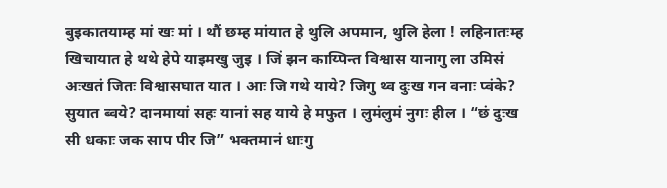बुइकातयाम्ह मां खः मां । थौं छम्ह मांयात हे थुलि अपमान, थुलि हेला ! लहिनातःम्ह खिचायात हे थथे हेपे याइमखु जुइ । जिं झन काय्पिन्त विश्वास यानागु ला उमिसं अःखतं जितः विश्वासघात यात । आः जि गथे याये? जिगु थ्व दुःख गन वनाः प्वंके? सुयात ब्वये? दानमायां सहः यानां सह याये हे मफुत । लुमंलुमं नुगः हील । “छं दुःख सी धकाः जक साप पीर जि” भक्तमानं धाःगु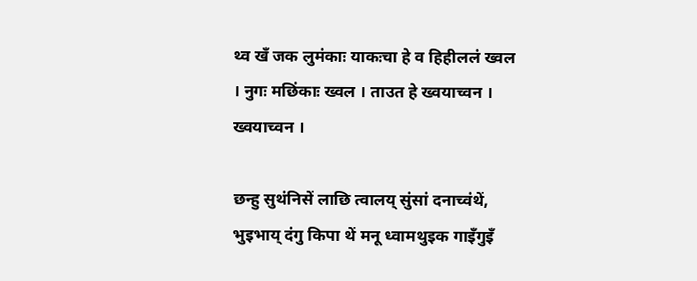थ्व खँ जक लुमंकाः याकःचा हे व हिहीललं ख्वल । नुगः मछिंकाः ख्वल । ताउत हे ख्वयाच्वन । ख्वयाच्वन ।

छन्हु सुथंनिसें लाछि त्वालय् सुंसां दनाच्वंथें, भुइभाय् दंगु किपा थें मनू ध्वामथुइक गाइँगुइँ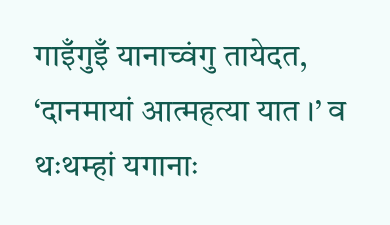गाइँगुइँ यानाच्वंगु तायेदत, ‘दानमायां आत्महत्या यात ।’ व थःथम्हां यगानाः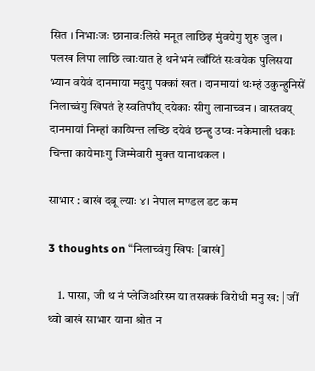सित । निभाःजः छानावःलिसे मनूत लाछिइ मुंवयेगु शुरु जुल । पलख लिपा लाछि त्वाःयात हे थनेभनं त्वाँय्तिं सःवयेक पुलिसया भ्यान वयेवं दानमाया मदुगु पक्कां खत । दानमायां थःम्हं उकुन्हुनिसें निलाच्वंगु खिपतं हे स्वतिपाँय् दयेकाः सीगु लानाच्वन । वास्तवय् दानमायां निम्हां काय्पिन्त लच्छि दयेवं छन्हु उप्वः नकेमाली धकाः चिन्ता कायेमाःगु जिम्मेवारी मुक्त यानाथकल ।

साभार : बाखं दबू ल्याः ४। नेपाल मण्डल डट कम

3 thoughts on “निलाच्वंगु खिपः [बाखं]

    1. पासा, जी थ नं प्लेजिअरिस्म या तसक्कं विरोधी मनु ख: | जीं थ्वो बाखं साभार याना श्रोत न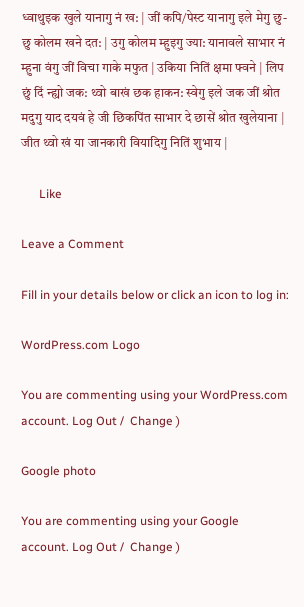ध्वाथुइक खुले यानागु नं ख: | जीं कपि/पेस्ट यानागु इले मेगु छु-छु कोलम खने दत: | उगु कोलम म्हुइगु ज्या: यानावले साभार नं म्हुना वंगु जीं विचा गाके मफुत | उकिया नितिं क्षमा फ्वने | लिप छुं दिं न्ह्यो जक: थ्वो बाखं छक हाकन: स्वेगु इले जक जीं श्रोत मदुगु याद दयवं हे जी छिकपिंत साभार दे छासें श्रोत खुलेयाना | जीत थ्वो खं या जानकारी वियादिगु नितिं शुभाय |

      Like

Leave a Comment

Fill in your details below or click an icon to log in:

WordPress.com Logo

You are commenting using your WordPress.com account. Log Out /  Change )

Google photo

You are commenting using your Google account. Log Out /  Change )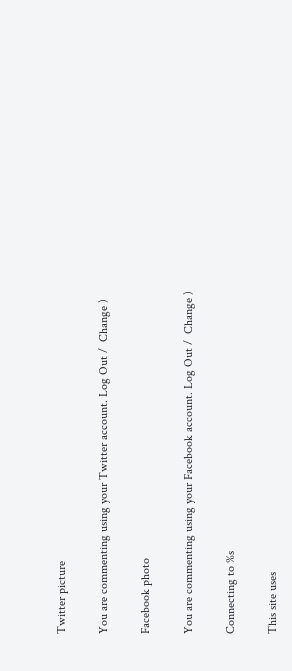Twitter picture

You are commenting using your Twitter account. Log Out /  Change )

Facebook photo

You are commenting using your Facebook account. Log Out /  Change )

Connecting to %s

This site uses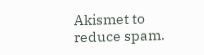Akismet to reduce spam.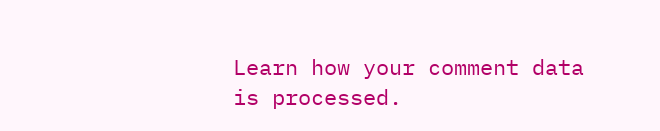Learn how your comment data is processed.